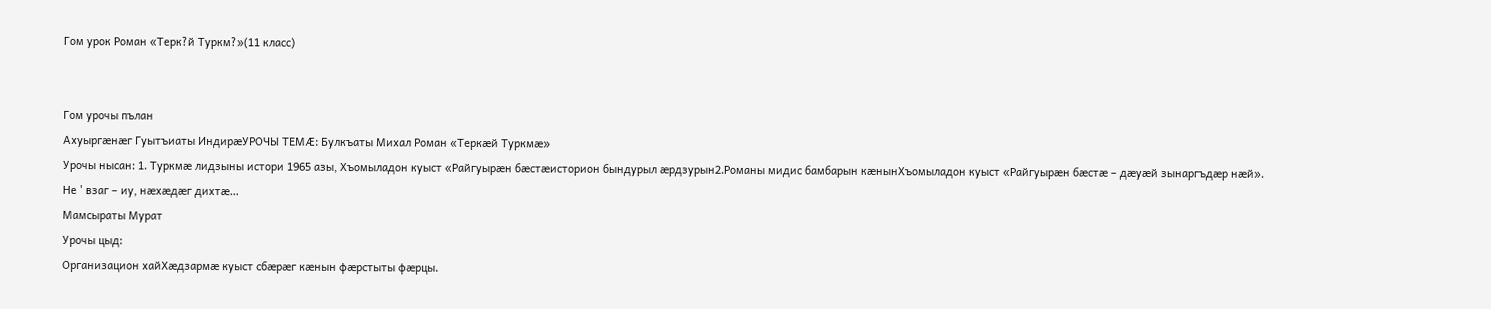Гом урок Роман «Терк?й Туркм?»(11 класс)


Гом урочы пълан
Ахуыргæнæг Гуытъиаты ИндирæУРОЧЫ ТЕМÆ: Булкъаты Михал Роман «Теркæй Туркмæ»
Урочы нысан: 1. Туркмæ лидзыны истори 1965 азы, Хъомыладон куыст «Райгуырæн бæстæисторион бындурыл æрдзурын2.Романы мидис бамбарын кæнынХъомыладон куыст «Райгуырæн бæстæ – дæуæй зынаргъдæр нæй».
Не ' взаг – иу, нæхæдæг дихтæ…
Мамсыраты Мурат
Урочы цыд:
Организацион хайХæдзармæ куыст сбæрæг кæнын фæрстыты фæрцы.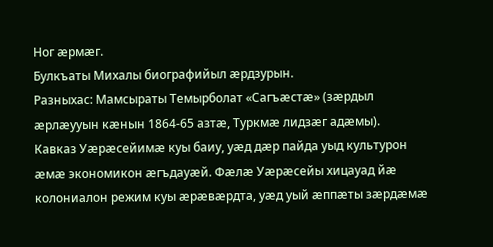Ног æрмæг.
Булкъаты Михалы биографийыл æрдзурын.
Разныхас: Мамсыраты Темырболат «Сагъæстæ» (зæрдыл æрлæууын кæнын 1864-65 азтæ, Туркмæ лидзæг адæмы).
Кавказ Уæрæсейимæ куы баиу, уæд дæр пайда уыд культурон æмæ экономикон æгъдауæй. Фæлæ Уæрæсейы хицауад йæ колониалон режим куы æрæвæрдта, уæд уый æппæты зæрдæмæ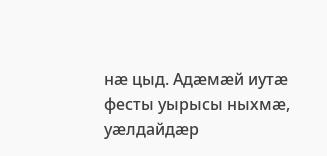нæ цыд. Адæмæй иутæ фесты уырысы ныхмæ, уæлдайдæр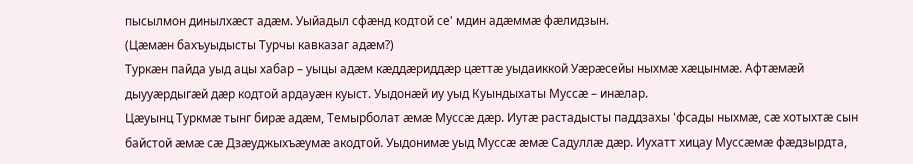пысылмон динылхæст адæм. Уыйадыл сфæнд кодтой се' мдин адæммæ фæлидзын.
(Цæмæн бахъуыдысты Турчы кавказаг адæм?)
Туркæн пайда уыд ацы хабар – уыцы адæм кæддæриддæр цæттæ уыдаиккой Уæрæсейы ныхмæ хæцынмæ. Афтæмæй дыууæрдыгæй дæр кодтой ардауæн куыст. Уыдонæй иу уыд Куындыхаты Муссæ – инæлар.
Цæуынц Туркмæ тынг бирæ адæм, Темырболат æмæ Муссæ дæр. Иутæ растадысты паддзахы 'фсады ныхмæ, сæ хотыхтæ сын байстой æмæ сæ Дзæуджыхъæумæ акодтой. Уыдонимæ уыд Муссæ æмæ Садуллæ дæр. Иухатт хицау Муссæмæ фæдзырдта,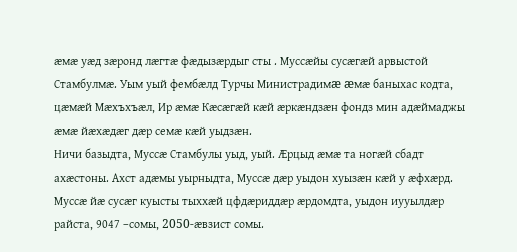æмæ уæд зæронд лæгтæ фæдызæрдыг сты . Муссæйы сусæгæй арвыстой Стамбулмæ. Уым уый фембæлд Турчы Министрадимæ æмæ баныхас кодта, цæмæй Мæхъхъæл, Ир æмæ Кæсæгæй кæй æркæндзæн фондз мин адæймаджы æмæ йæхæдæг дæр семæ кæй уыдзæн.
Ничи базыдта, Муссæ Стамбулы уыд, уый. Æрцыд æмæ та ногæй сбадт ахæстоны. Ахст адæмы уырныдта, Муссæ дæр уыдон хуызæн кæй у æфхæрд. Муссæ йæ сусæг куысты тыххæй цфдæриддæр æрдомдта, уыдон иууылдæр райста, 9047 –сомы, 2050-æвзист сомы.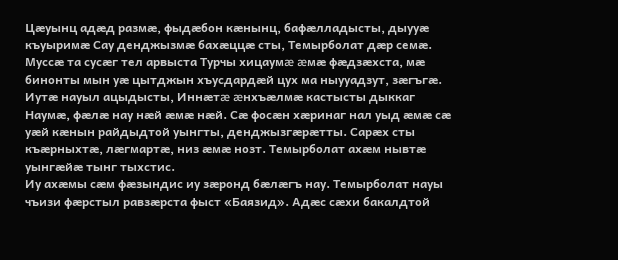Цæуынц адæд размæ, фыдæбон кæнынц, бафæлладысты, дыууæ къуыримæ Сау денджызмæ бахæццæ сты, Темырболат дæр семæ. Муссæ та сусæг тел арвыста Турчы хицаумæ æмæ фæдзæхста, мæ бинонты мын уæ цытджын хъусдардæй цух ма ныууадзут, зæгъгæ.
Иутæ науыл ацыдысты, Иннæтæ æнхъæлмæ кастысты дыккаг Наумæ, фæлæ нау нæй æмæ нæй. Сæ фосæн хæринаг нал уыд æмæ сæ уæй кæнын райдыдтой уынгты, денджызгæрæтты. Сарæх сты къæрныхтæ, лæгмартæ, низ æмæ нозт. Темырболат ахæм нывтæ уынгæйæ тынг тыхстис.
Иу ахæмы сæм фæзындис иу зæронд бæлæгъ нау. Темырболат науы чъизи фæрстыл равзæрста фыст «Баязид». Адæс сæхи бакалдтой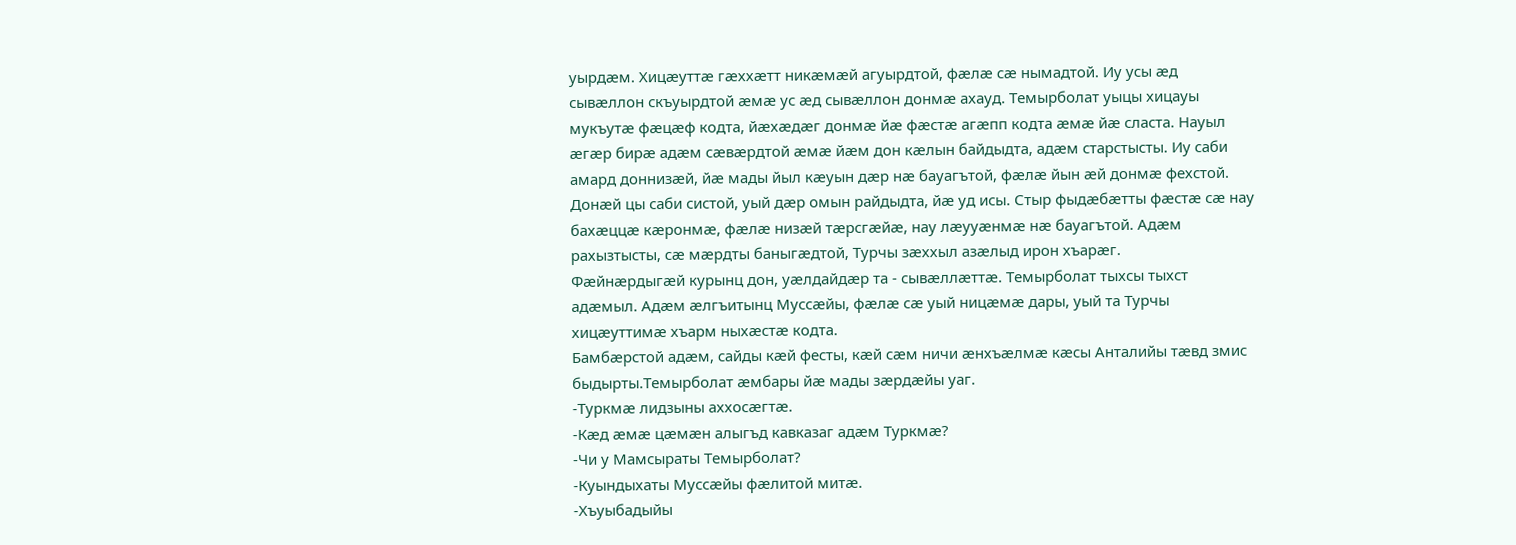уырдæм. Хицæуттæ гæххæтт никæмæй агуырдтой, фæлæ сæ нымадтой. Иу усы æд сывæллон скъуырдтой æмæ ус æд сывæллон донмæ ахауд. Темырболат уыцы хицауы мукъутæ фæцæф кодта, йæхæдæг донмæ йæ фæстæ агæпп кодта æмæ йæ сласта. Науыл æгæр бирæ адæм сæвæрдтой æмæ йæм дон кæлын байдыдта, адæм старстысты. Иу саби амард доннизæй, йæ мады йыл кæуын дæр нæ бауагътой, фæлæ йын æй донмæ фехстой.
Донæй цы саби систой, уый дæр омын райдыдта, йæ уд исы. Стыр фыдæбæтты фæстæ сæ нау бахæццæ кæронмæ, фæлæ низæй тæрсгæйæ, нау лæууæнмæ нæ бауагътой. Адæм рахызтысты, сæ мæрдты баныгæдтой, Турчы зæххыл азæлыд ирон хъарæг.
Фæйнæрдыгæй курынц дон, уæлдайдæр та - сывæллæттæ. Темырболат тыхсы тыхст адæмыл. Адæм æлгъитынц Муссæйы, фæлæ сæ уый ницæмæ дары, уый та Турчы хицæуттимæ хъарм ныхæстæ кодта.
Бамбæрстой адæм, сайды кæй фесты, кæй сæм ничи æнхъæлмæ кæсы Анталийы тæвд змис быдырты.Темырболат æмбары йæ мады зæрдæйы уаг.
-Туркмæ лидзыны аххосæгтæ.
-Кæд æмæ цæмæн алыгъд кавказаг адæм Туркмæ?
-Чи у Мамсыраты Темырболат?
-Куындыхаты Муссæйы фæлитой митæ.
-Хъуыбадыйы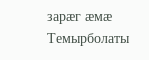зарæг æмæ Темырболаты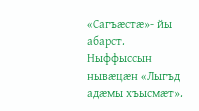«Сагъæстæ»- йы абарст.
Ныффыссын нывæцæн «Лыгъд адæмы хъысмæт».